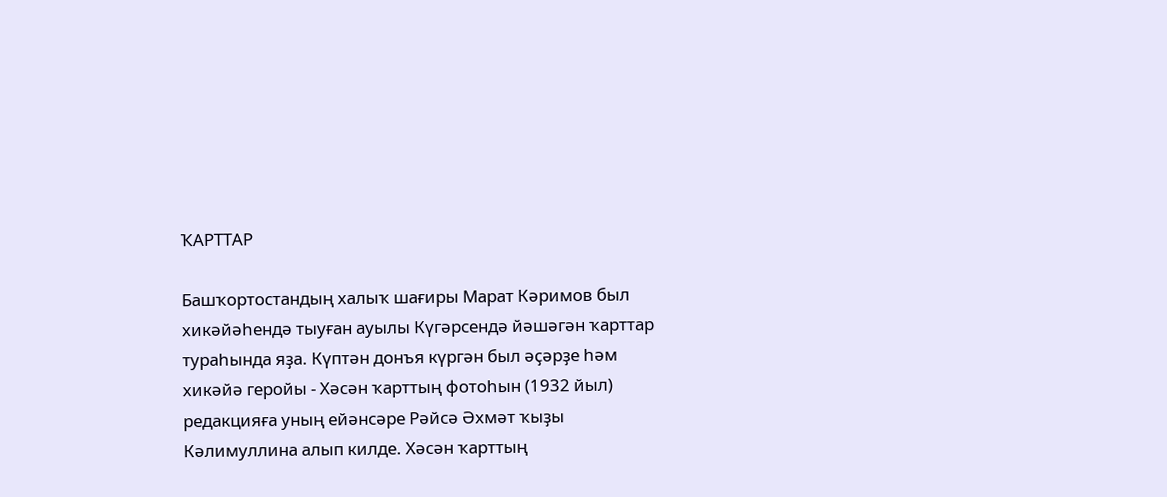ҠАРТТАР

Башҡортостандың халыҡ шағиры Марат Кәримов был хикәйәһендә тыуған ауылы Күгәрсендә йәшәгән ҡарттар тураһында яҙа. Күптән донъя күргән был әҫәрҙе һәм хикәйә геройы - Хәсән ҡарттың фотоһын (1932 йыл) редакцияға уның ейәнсәре Рәйсә Әхмәт ҡыҙы Кәлимуллина алып килде. Хәсән ҡарттың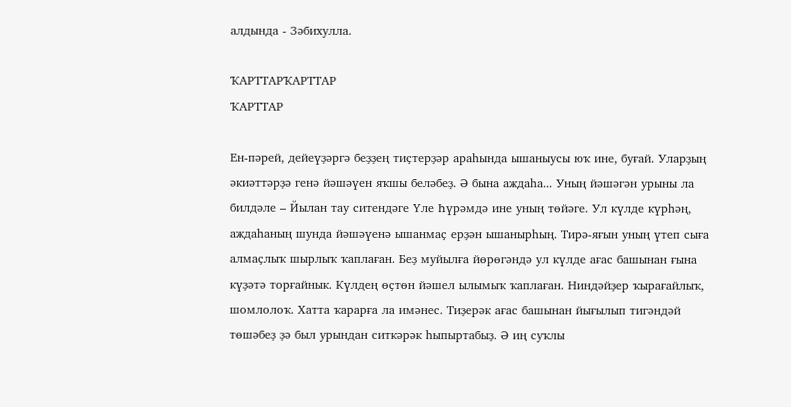алдында - Зәбихулла.

ҠАРТТАРҠАРТТАР
ҠАРТТАР

Ен-пәрей, дейеүҙәргә беҙҙең тиҫтерҙәр араһында ышаныусы юҡ ине, буғай. Уларҙың әкиәттәрҙә генә йәшәүен яҡшы беләбеҙ. Ә бына аждаһа... Уның йәшәгән урыны ла билдәле – Йылан тау ситендәге Үле Һүрәмдә ине уның төйәге. Ул күлде күрһәң, аждаһаның шунда йәшәүенә ышанмаҫ ерҙән ышанырһың. Тирә-яғын уның үтеп сыға алмаҫлыҡ шырлыҡ ҡаплаған. Беҙ муйылға йөрөгәндә ул күлде ағас башынан ғына күҙәтә торғайнык. Күлдең өҫтөн йәшел ылымыҡ ҡаплаған. Ниндәйҙер ҡырағайлыҡ, шомлолоҡ. Хатта ҡарарға ла имәнес. Тиҙерәк ағас башынан йығылып тигәндәй төшәбеҙ ҙә был урындан ситкәрәк һыпыртабыҙ. Ә иң суҡлы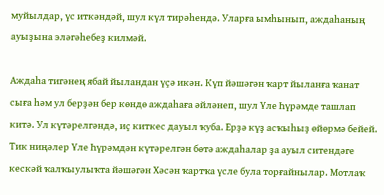муйылдар, үс иткәндәй, шул күл тирәһендә. Уларға ымһынып, аждаһаның ауыҙына эләгәһебеҙ килмәй.

Аждаһа тигәнең ябай йыландан үҫә икән. Күп йәшәгән ҡарт йыланға ҡанат сыға һәм ул берҙән бер көндө аждаһаға әйләнеп, шул Үле Һүрәмде ташлап китә. Ул күтәрелгәндә, иҫ киткес дауыл ҡуба. Ерҙә күҙ асҡыһыҙ өйөрмә бейей. Тик ниңәлер Үле Һүрәмдән күтәрелгән бөтә аждаһалар ҙа ауыл ситендәге кескәй ҡалҡыулыҡта йәшәгән Хәсән ҡартҡа үсле була торғайнылар. Мотлаҡ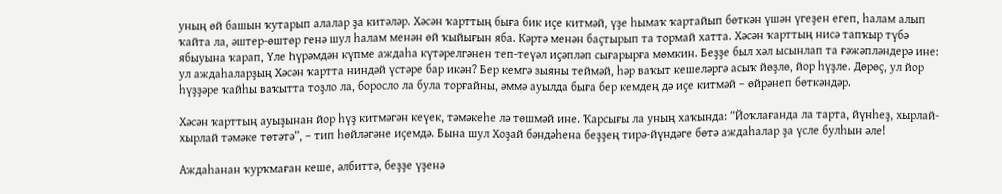уның өй башын ҡутарып алалар ҙа китәләр. Хәсән ҡарттың быға бик иҫе китмәй, үҙе һымаҡ ҡартайып бөткән үшән үгеҙен егеп, һалам алып ҡайта ла, әштер-өштөр генә шул һалам менән өй ҡыйығын яба. Кәртә менән баҫтырып та тормай хатта. Хәсән ҡарттың нисә тапҡыр түбә ябыуына ҡарап, Үле Һүрәмдән күпме аждаһа күтәрелгәнен теп-теүәл иҫәпләп сығарырға мөмкин. Беҙҙе был хәл ысынлап та ғәжәпләндерә ине: ул аждаһаларҙың Хәсән ҡартта ниндәй үстәре бар икән? Бер кемгә зыяны теймәй, һәр ваҡыт кешеләргә асыҡ йөҙлө, йор һүҙле. Дөрөҫ, ул йор һүҙҙәре ҡайһы ваҡытта тоҙло ла, боросло ла була торғайны, әммә ауылда быға бер кемдең дә иҫе китмәй – өйрәнеп бөткәндәр.

Хәсән ҡарттың ауыҙынан йор һүҙ китмәгән кеүек, тәмәкеһе лә төшмәй ине. Ҡарсығы ла уның хаҡында: “Йоҡлағанда ла тарта, йүнһеҙ, хырлай-хырлай тәмәке төтәтә”, – тип һөйләгәне иҫемдә. Бына шул Хоҙай бәндәһена беҙҙең тирә-йүндәге бөтә аждаһалар ҙа үсле булһын әле!

Аждаһанан ҡурҡмаған кеше, әлбиттә, беҙҙе үҙенә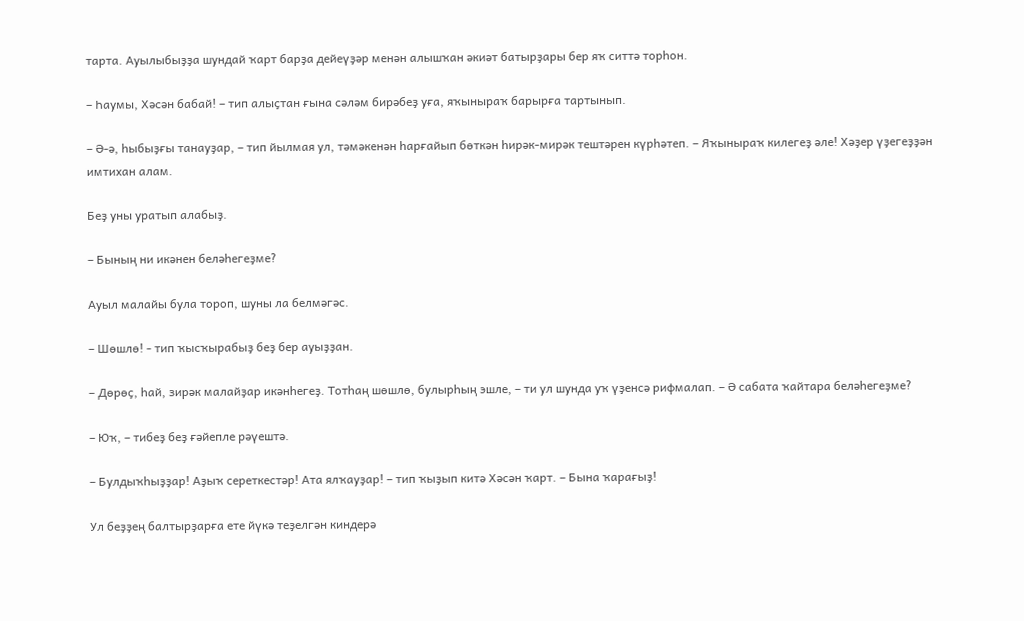тарта. Ауылыбыҙҙа шундай ҡарт барҙа дейеүҙәр менән алышҡан әкиәт батырҙары бер яҡ ситтә торhoн.

– Һаумы, Хәсән бабай! – тип алыҫтан ғына сәләм бирәбеҙ уға, яҡыныраҡ барырға тартынып.

– Ә-ә, һыбыҙғы танауҙар, – тип йылмая ул, тәмәкенән һарғайып бөткән һирәк-мирәк тештәрен күрһәтеп. – Яҡыныраҡ килегеҙ әле! Хәҙер үҙегеҙҙән имтихан алам.

Беҙ уны уратып алабыҙ.

– Бының ни икәнен беләһегеҙме?

Ауыл малайы була тороп, шуны ла белмәгәс.

– Шөшлө! - тип ҡысҡырабыҙ беҙ бер ауыҙҙан.

– Дөрөҫ, һай, зирәк малайҙар икәнһегеҙ. Тотhaң шөшлө, булырһың эшле, – ти ул шунда уҡ үҙенсә рифмалап. – Ә сабата ҡайтара беләһегеҙме?

– Юҡ, – тибеҙ беҙ ғәйепле рәүештә.

– Булдыҡһыҙҙар! Аҙыҡ сереткестәр! Ата ялҡауҙар! – тип ҡыҙып китә Хәсән ҡарт. – Бына ҡарағыҙ!

Ул беҙҙең балтырҙарға ете йүкә теҙелгән киндерә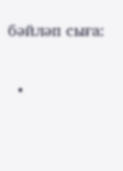бәйләп сыға:

  •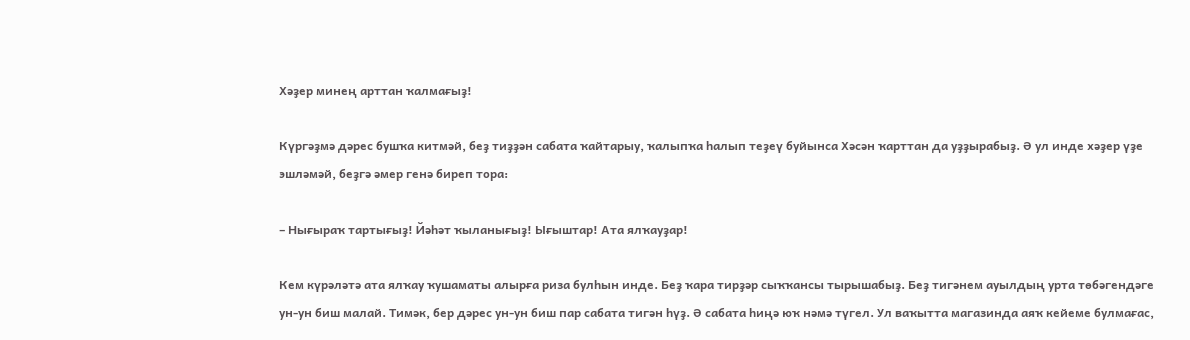Хәҙер минең арттан ҡалмағыҙ!

Күргәҙмә дәрес бушҡа китмәй, беҙ тиҙҙән сабата ҡайтарыу, ҡалыпҡа һалып теҙеү буйынса Хәсән ҡарттан да уҙҙырабыҙ. Ә ул инде хәҙер үҙе эшләмәй, беҙгә әмер генә биреп тора:

– Нығыраҡ тартығыҙ! Йәһәт ҡыланығыҙ! Ығыштар! Ата ялҡауҙар!

Кем күрәләтә ата ялҡау ҡушаматы алырға риза булһын инде. Беҙ ҡара тирҙәр сыҡҡансы тырышабыҙ. Беҙ тигәнем ауылдың урта төбәгендәге ун-ун биш малай. Тимәк, бер дәрес ун-ун биш пар сабата тигән һүҙ. Ә сабата һиңә юҡ нәмә түгел. Ул ваҡытта магазинда аяҡ кейеме булмағас,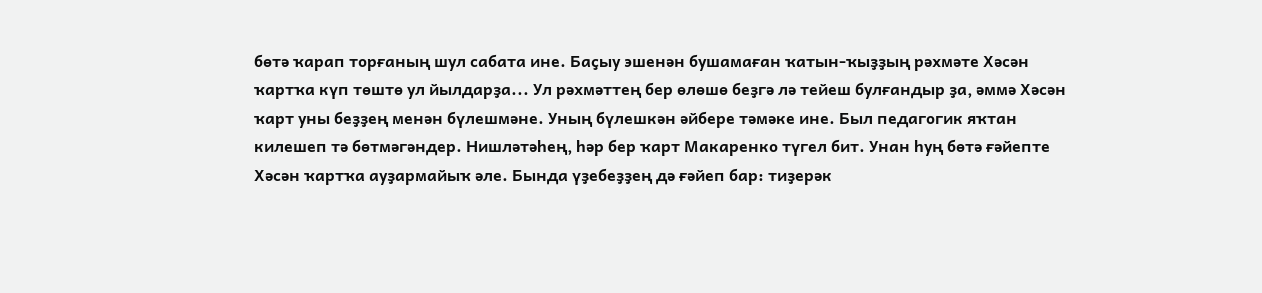бөтә ҡарап торғаның шул сабата ине. Баҫыу эшенән бушамаған ҡатын-ҡыҙҙың рәхмәте Хәсән ҡартҡа күп төштө ул йылдарҙа... Ул рәхмәттең бер өлөшө беҙгә лә тейеш булғандыр ҙа, әммә Хәсән ҡарт уны беҙҙең менән бүлешмәне. Уның бүлешкән әйбере тәмәке ине. Был педагогик яҡтан килешеп тә бөтмәгәндер. Нишләтәһең, һәр бер ҡарт Макаренко түгел бит. Унан һуң бөтә ғәйепте Хәсән ҡартҡа ауҙармайыҡ әле. Бында үҙебеҙҙең дә ғәйеп бар: тиҙерәк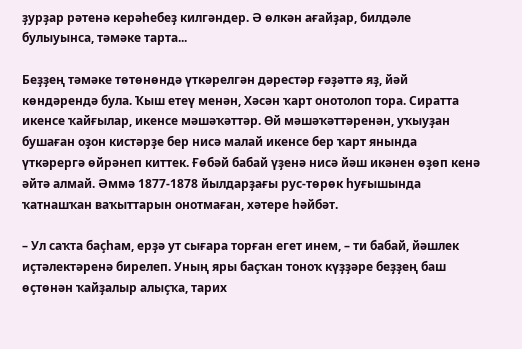ҙурҙар рәтенә керәһебеҙ килгәндер. Ә өлкән ағайҙар, билдәле булыуынса, тәмәке тарта...

Беҙҙең тәмәке төтөнөндә үткәрелгән дәрестәр ғәҙәттә яҙ, йәй көндәрендә була. Ҡыш етеү менән, Хәсән ҡарт онотолоп тора. Сиратта икенсе ҡайғылар, икенсе мәшәҡәттәр. Өй мәшәҡәттәренән, уҡыуҙан бушаған оҙон кистәрҙе бер нисә малай икенсе бер ҡарт янында үткәрергә өйрәнеп киттек. Ғөбәй бабай үҙенә нисә йәш икәнен өҙөп кенә әйтә алмай. Әммә 1877-1878 йылдарҙағы рус-төрөк һуғышында ҡатнашҡан ваҡыттарын онотмаған, хәтере һәйбәт.

– Ул саҡта баҫһам, ерҙә ут сығара торған егет инем, – ти бабай, йәшлек иҫтәлектәренә бирелеп. Уның яры баҫҡан тоноҡ күҙҙәре беҙҙең баш өҫтөнән ҡайҙалыр алыҫҡа, тарих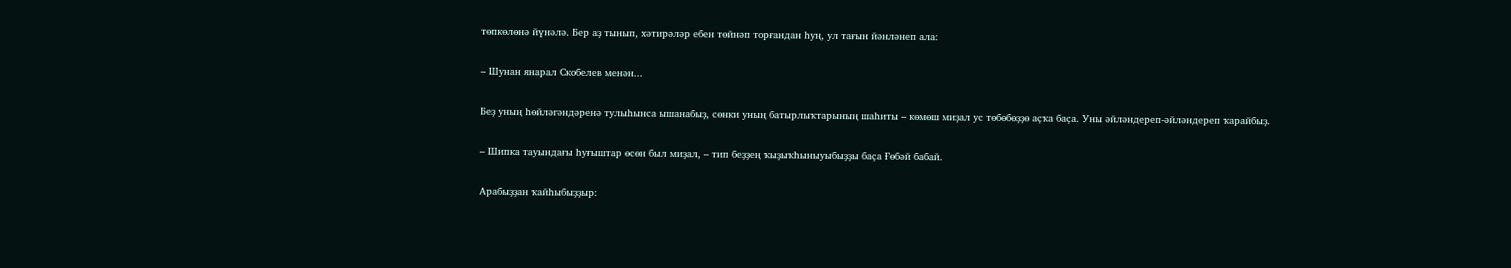төпкөлөнә йүнәлә. Бер аҙ тынып, хәтирәләр ебен төйнәп торғандан һуң, ул тағын йәнләнеп ала:

– Шунан янарал Скобелев менән...

Беҙ уның һөйләгәндәренә тулыһынса ышанабыҙ, сөнки уның батырлыҡтарының шаһиты – көмөш миҙал ус төбөбөҙҙө аҫҡа баҫа. Уны әйләндереп-әйләндереп ҡарайбыҙ.

– Шипка тауындағы һуғыштар өсөн был миҙал, – тип беҙҙең ҡыҙыҡһыныуыбыҙҙы баҫа Ғөбәй бабай.

Арабыҙҙан ҡайһыбыҙҙыр: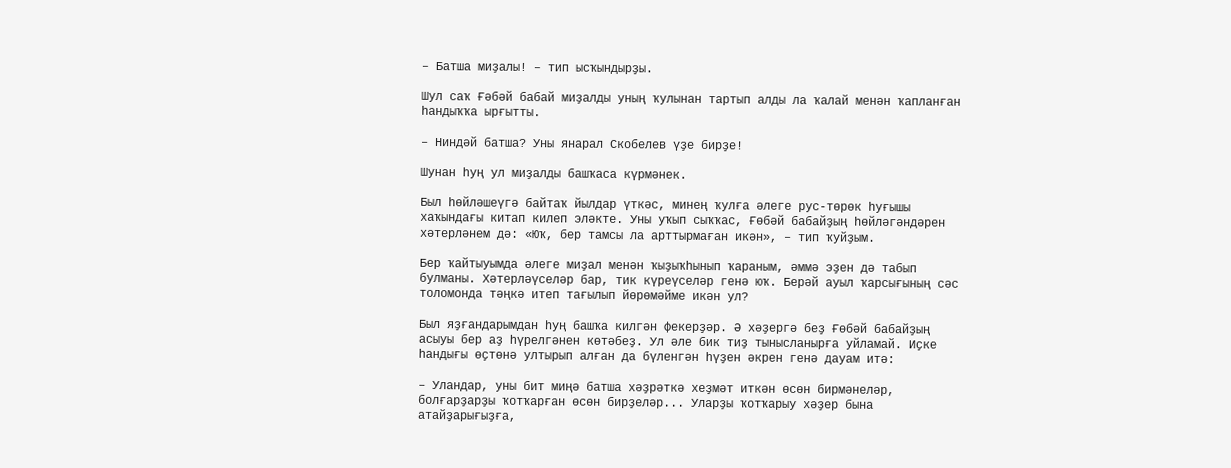– Батша миҙалы! – тип ысҡындырҙы.

Шул саҡ Ғәбәй бабай миҙалды уның ҡулынан тартып алды ла ҡалай менән ҡапланған һандыҡҡа ырғытты.

– Ниндәй батша? Уны янарал Скобелев үҙе бирҙе!

Шунан һуң ул миҙалды башҡаса күрмәнек.

Был һөйләшеүгә байтаҡ йылдар үткәс, минең ҡулға әлеге рус-төрөк һуғышы хаҡындағы китап килеп эләкте. Уны уҡып сыҡҡас, Ғөбәй бабайҙың һөйләгәндәрен хәтерләнем дә: «Юҡ, бер тамсы ла арттырмаған икән», – тип ҡуйҙым.

Бер ҡайтыуымда әлеге миҙал менән ҡыҙыҡһынып ҡараным, әммә эҙен дә табып булманы. Хәтерләүселәр бар, тик күреүселәр генә юҡ. Берәй ауыл ҡарсығының сәс толомонда тәңкә итеп тағылып йөрөмәйме икән ул?

Был яҙғандарымдан һуң башҡа килгән фекерҙәр. Ә хәҙергә беҙ Ғөбәй бабайҙың асыуы бер аҙ һүрелгәнен көтәбеҙ. Ул әле бик тиҙ тынысланырға уйламай. Иҫке һандығы өҫтөнә ултырып алған да бүленгән һүҙен әкрен генә дауам итә:

– Уландар, уны бит миңә батша хәҙрәткә хеҙмәт иткән өсөн бирмәнеләр, болғарҙарҙы ҡотҡарған өсөн бирҙеләр... Уларҙы ҡотҡарыу хәҙер бына атайҙарығыҙға,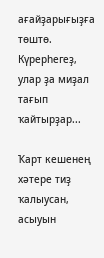ағайҙарығыҙға төштө. Күрерһегеҙ, улар ҙа миҙал тағып ҡайтырҙар...

Ҡарт кешенең хәтере тиҙ ҡалыусан, асыуын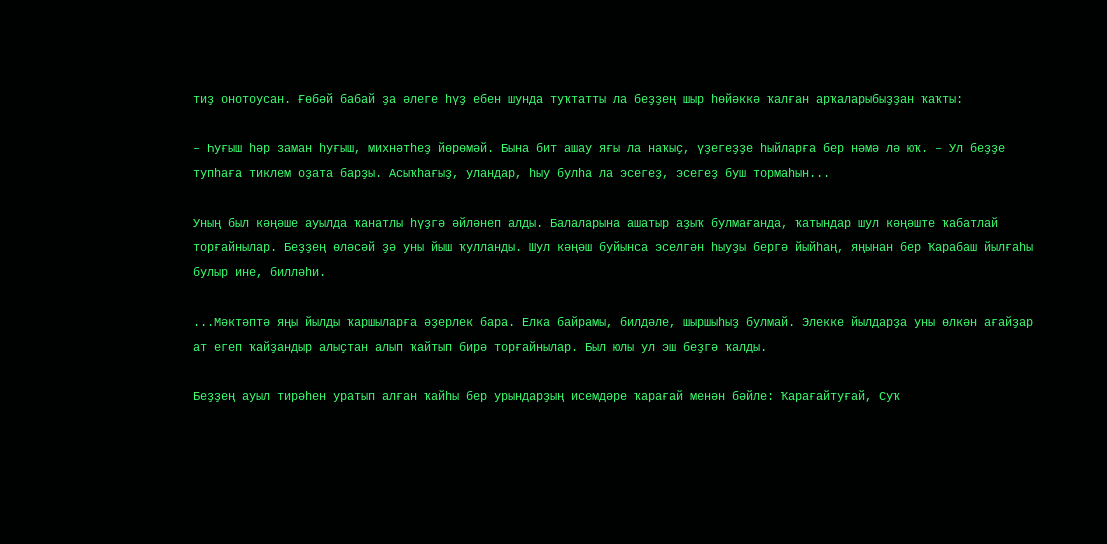тиҙ онотоусан. Ғөбәй бабай ҙа әлеге һүҙ ебен шунда туҡтатты ла беҙҙең шыр һөйәккә ҡалған арҡаларыбыҙҙан ҡаҡты:

– Һyғыш һәр заман һуғыш, михнәтһеҙ йөрөмәй. Бына бит ашау яғы ла наҡыҫ, үҙегеҙҙе һыйларға бер нәмә лә юҡ. – Ул беҙҙе тупһаға тиклем оҙата барҙы. Асыҡһағыҙ, уландар, һыу булһа ла эсегеҙ, эсегеҙ буш тормаһын...

Уның был кәңәше ауылда ҡанатлы һүҙгә әйләнеп алды. Балаларына ашатыр аҙыҡ булмағанда, ҡатындар шул кәңәште ҡабатлай торғайнылар. Беҙҙең өләсәй ҙә уны йыш ҡулланды. Шул кәңәш буйынса эселгән һыуҙы бергә йыйһаң, яңынан бер Ҡарабаш йылғаһы булыр ине, билләһи.

...Мәктәптә яңы йылды ҡаршыларға әҙерлек бара. Елка байрамы, билдәле, шыршыһыҙ булмай. Элекке йылдарҙа уны өлкән ағайҙар ат егеп ҡайҙандыр алыҫтан алып ҡайтып бирә торғайнылар. Был юлы ул эш беҙгә ҡалды.

Беҙҙең ауыл тирәһен уратып алған ҡайһы бер урындарҙың исемдәре ҡарағай менән бәйле: Ҡарағайтуғай, Суҡ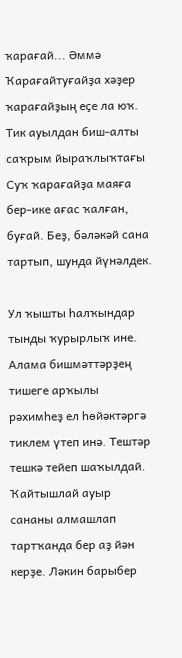ҡарағай... Әммә Ҡарағайтуғайҙа хәҙер ҡарағайҙың еҫе ла юҡ. Тик ауылдан биш-алты саҡрым йыраҡлыҡтағы Суҡ ҡарағайҙа маяға бер-ике ағас ҡалған, буғай. Беҙ, бәләкәй сана тартып, шунда йүнәлдек.

Ул ҡышты һалҡындар тынды ҡурырлыҡ ине. Алама бишмәттәрҙең тишеге арҡылы рәхимһеҙ ел һөйәктәргә тиклем үтеп инә. Тештәр тешкә тейеп шаҡылдай. Ҡайтышлай ауыр сананы алмашлап тартҡанда бер аҙ йән керҙе. Ләкин барыбер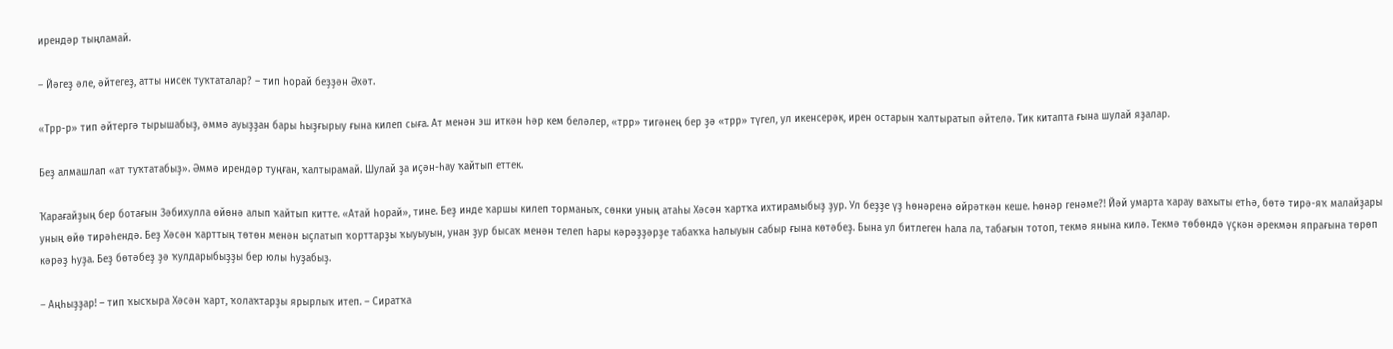ирендәр тыңламай.

– Йәгеҙ әле, әйтегеҙ, атты нисек туҡтаталар? – тип һорай беҙҙән Әхәт.

«Трр-р» тип әйтергә тырышабыҙ, әммә ауыҙҙан бары һыҙғырыу ғына килеп сыға. Ат менән эш иткән һәр кем беләлер, «трр» тигәнең бер ҙә «трр» түгел, ул икенсерәк, ирен остарын ҡалтыратып әйтелә. Тик китапта ғына шулай яҙалар.

Беҙ алмашлап «ат туҡтатабыҙ». Әммә ирендәр туңған, ҡалтырамай. Шулай ҙа иҫән-һау ҡайтып еттек.

Ҡарағайҙың бер ботағын Зәбихулла өйөнә алып ҡайтып китте. «Атай һорай», тине. Беҙ инде ҡаршы килеп торманыҡ, сөнки уның атаһы Хәсән ҡартҡа ихтирамыбыҙ ҙур. Ул беҙҙе үҙ һөнәренә өйрәткән кеше. Һөнәр генәме?! Йәй умарта ҡарау ваҡыты етһә, бөтә тирә-яҡ малайҙары уның өйө тирәһендә. Беҙ Хәсән ҡарттың төтөн менән ыҫлатып ҡорттарҙы ҡыуыуын, унан ҙур бысаҡ менән телеп һары кәрәҙҙәрҙе табаҡҡа һалыуын сабыр ғына көтәбеҙ. Бына ул битлеген һала ла, табағын тотоп, текмә янына килә. Текмә төбөндә үҫкән әрекмән япрағына төрөп кәрәҙ һуҙа. Беҙ бөтәбеҙ ҙә ҡулдарыбыҙҙы бер юлы һуҙабыҙ.

– Аңһыҙҙар! – тип ҡысҡыра Хәсән ҡарт, ҡолаҡтарҙы ярырлыҡ итеп. – Сиратҡа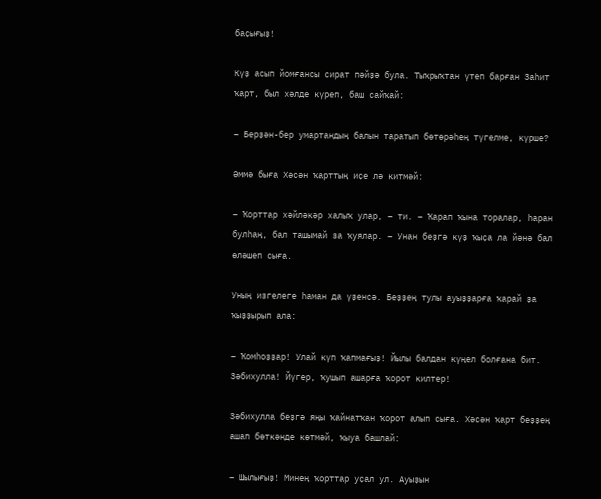баҫығыҙ!

Күҙ асып йомғансы сират пәйҙә була. Тыҡрыҡтан үтеп барған Заһит ҡарт, был хәлде күреп, баш сайҡай:

– Берҙән-бер умартандың балын таратып бөтөрәһең түгелме, күрше?

Әммә быға Хәсән ҡарттың иҫе лә китмәй:

– Ҡорттар хәйләкәр халыҡ улар, – ти. – Ҡарап ҡына торалар, һаран булһаң, бал ташымай за ҡуялар. – Унан беҙгә күҙ ҡыҫа ла йәнә бал өләшеп сыға.

Уның изгелеге һаман да үҙенсә. Беҙҙең тулы ауыҙҙарға ҡарай ҙа ҡыҙҙырып ала:

– Ҡомһоҙҙар! Улай күп ҡапмағыҙ! Йылы балдан күңел болғана бит. Зәбихулла! Йүгер, ҡушып ашарға ҡорот килтер!

Зәбихулла беҙгә яңы ҡайнатҡан ҡорот алып сыға. Хәсән ҡарт беҙҙең ашап бөткәнде көтмәй, ҡыуа башлай:

– Шылығыҙ! Минең ҡорттар уҫал ул. Ауыҙын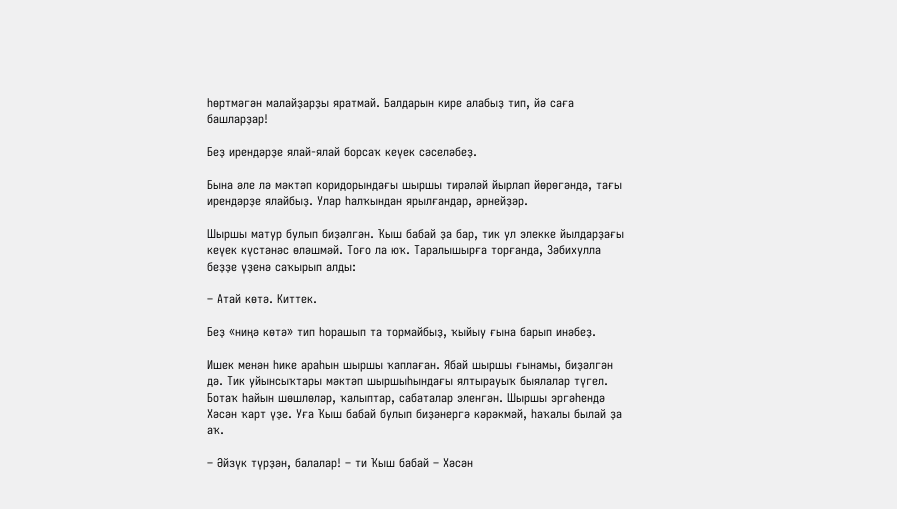һөртмәгән малайҙарҙы яратмай. Балдарын кире алабыҙ тип, йә саға башларҙар!

Беҙ ирендәрҙе ялай-ялай борсаҡ кеүек сәселәбеҙ.

Бына әле лә мәктәп коридорындағы шыршы тирәләй йырлап йөрөгәндә, тағы ирендәрҙе ялайбыҙ. Улар һалҡындан ярылғандар, әрнейҙәр.

Шыршы матур булып биҙәлгән. Ҡыш бабай ҙа бар, тик ул элекке йылдарҙағы кеүек күстәнәс өләшмәй. Тоғо ла юҡ. Таралышырға торғанда, Зәбихулла беҙҙе үҙенә саҡырып алды:

– Атай көтә. Киттек.

Беҙ «ниңә көтә» тип һорашып та тормайбыҙ, ҡыйыу ғына барып инәбеҙ.

Ишек менән һике араһын шыршы ҡаплаған. Ябай шыршы ғынамы, биҙәлгән дә. Тик уйынсыҡтары мәктәп шыршыһындағы ялтырауыҡ быялалар түгел. Ботаҡ һайын шөшлөләр, ҡалыптар, сабаталар эленгән. Шыршы эргәһендә Хәсән ҡарт үҙе. Уға Ҡыш бабай булып биҙәнергә кәрәкмәй, һаҡалы былай ҙа аҡ.

– Әйзүк түрҙән, балалар! – ти Ҡыш бабай – Хәсән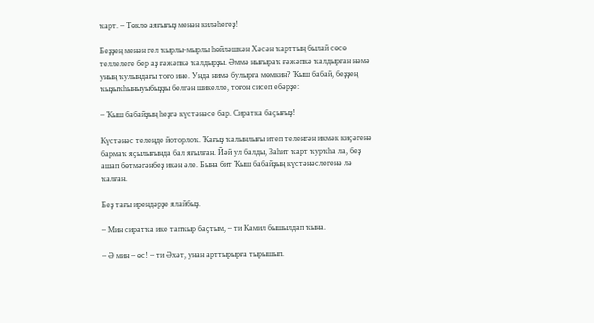ҡарт. – Төклө аяғығыҙ менән киләһeгеҙ!

Беҙҙең менән гел ҡырлы-мырлы һөйләшкән Хәсән ҡарттың былай сөсө теллелеге бер аҙ ғәжәпкә ҡалдырҙы. Әммә нығыраҡ ғәжәпкә ҡалдырған нәмә уның ҡулындағы тоғо ине. Унда нимә булырға мөмкин? Ҡыш бабай, беҙҙең ҡыҙыҡһыныуыбыҙҙы белгән шикелле, тоғон сисеп ебәрҙе:

– Ҡыш бабайҙың һеҙгә күстәнәсе бар. Сиратка баҫығыҙ!

Күстәнәс телеңде йоторлоҡ. Ҡағыҙ ҡалынлығы итеп теленгән икмәк киҫәгенә бармаҡ яҫылығында бал яғылған. Йәй ул балды, Заһит ҡарт ҡурҡһа ла, беҙ ашап бөтмәгәнбеҙ икән әле. Бына бит Ҡыш бабайҙың күстәнәслегенә лә ҡалған.

Беҙ тағы ирендәрҙе ялайбыҙ.

– Мин сиратҡа ике тапҡыр баҫтым, – ти Камил бышылдап ҡына.

– Ә мин – өс! – ти Әхәт, унан арттырырға тырышып.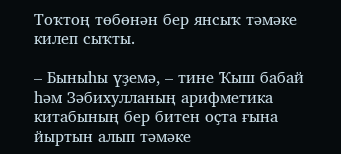Тоҡтоң төбөнән бер янсыҡ тәмәке килеп сыҡты.

– Быныһы үҙемә, – тине Ҡыш бабай һәм Зәбихулланың арифметика китабының бер битен оҫта ғына йыртын алып тәмәке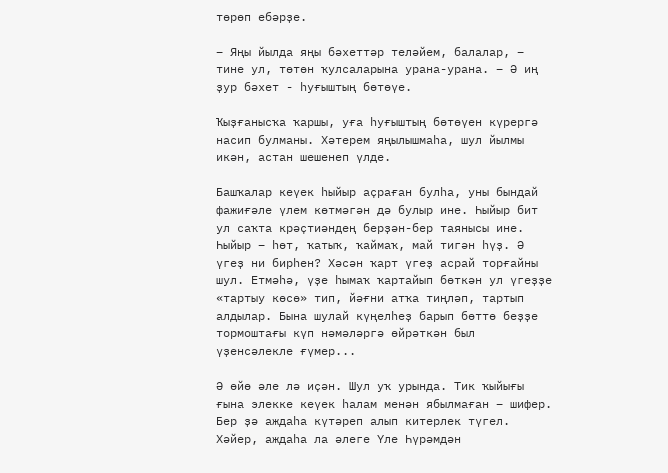төрөп ебәрҙе.

– Яңы йылда яңы бәхеттәр теләйем, балалар, – тине ул, төтөн ҡулсаларына урана-урана. – Ә иң ҙур бәхет - һуғыштың бөтөүе.

Ҡыҙғанысҡа ҡаршы, уға һуғыштың бөтөүен күрергә насип булманы. Хәтерем яңылышмаһа, шул йылмы икән, астан шешенеп үлде.

Башҡалар кеүек һыйыр аҫраған булһа, уны бындай фажиғәле үлем көтмәгән дә булыр ине. Һыйыр бит ул саҡта крәҫтиәндең берҙән-бер таянысы ине. Һыйыр – һөт, ҡатыҡ, ҡаймаҡ, май тигән һүҙ. Ә үгеҙ ни бирһен? Хәсән ҡарт үгеҙ асрай торғайны шул. Етмәһә, үҙе һымаҡ ҡартайып бөткән ул үгеҙҙе «тартыу көсө» тип, йәғни атҡа тиңләп, тартып алдылар. Бына шулай күңелһеҙ барып бөттө беҙҙе тормоштағы күп нәмәләргә өйрәткән был үҙенсәлекле ғүмер...

Ә өйө әле лә иҫән. Шул уҡ урында. Тик ҡыйығы ғына элекке кеүек һалам менән ябылмаған – шифер. Бер ҙә аждаһа күтәреп алып китерлек түгел. Хәйер, аждаһа ла әлеге Үле Һүрәмдән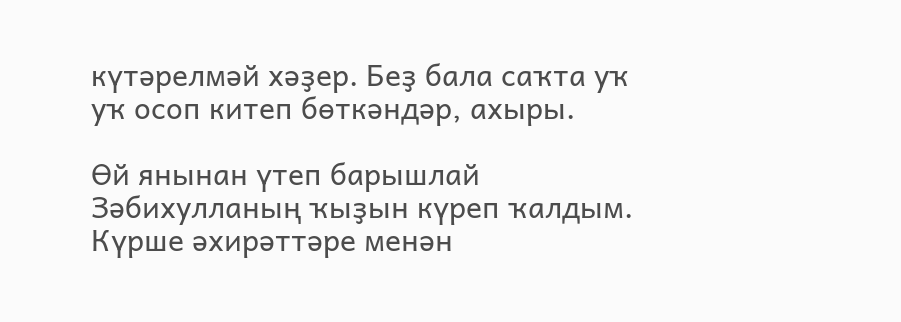күтәрелмәй хәҙер. Беҙ бала саҡта уҡ уҡ осоп китеп бөткәндәр, ахыры.

Өй янынан үтеп барышлай Зәбихулланың ҡыҙын күреп ҡалдым. Күрше әхирәттәре менән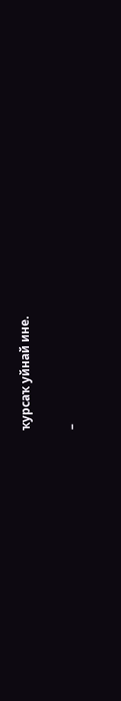ҡурсаҡ уйнай ине.

–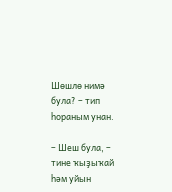Шөшлө нимә була? – тип һораным унан.

– Шеш була, – тине ҡыҙыҡай һәм уйын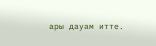ары дауам итте.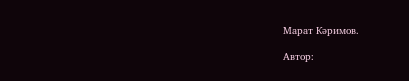Марат Кәримов.

Автор: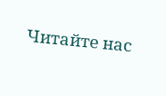Читайте нас